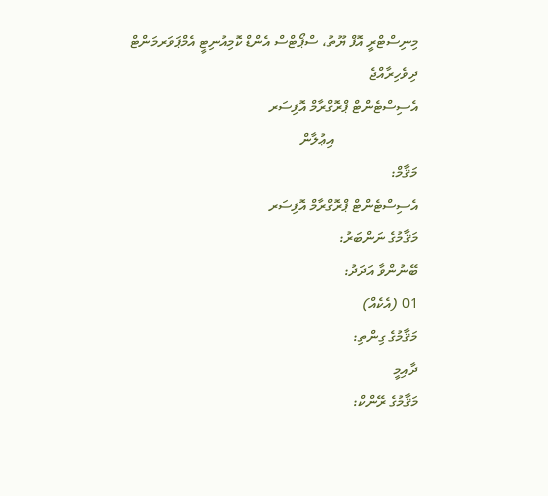މިނިސްޓްރީ އޮފް ޔޫތު، ސްޕޯޓްސް އެންޑް ކޮމިއުނިޓީ އެމްޕަވަރމަންޓް
ދިވެހިރާއްޖެ
އެސިސްޓެންޓް ޕްރޮގްރާމް އޮފިސަރ
                       އިޢުލާން
މަޤާމް:
އެސިސްޓެންޓް ޕްރޮގްރާމް އޮފިސަރ
މަޤާމުގެ ނަންބަރު:
ބޭނުންވާ އަދަދު:
01 (އެކެއް)
މަޤާމުގެ ގިންތި:
ދާއިމީ
މަޤާމުގެ ރޭންކް: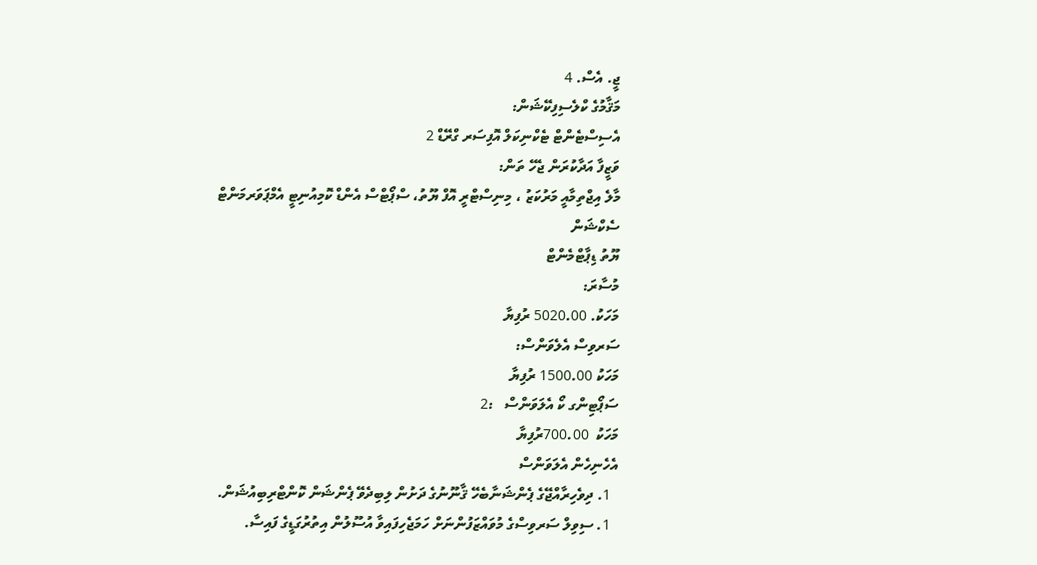ޖީ. އެސް. 4
މަޤާމުގެ ކްލެސިފިކޭޝަން:
އެސިސްޓެންޓް ޓެކްނިކަލް އޮފިސަރ ގްރޭޑް 2
ވަޒީފާ އަދާކުރަން ޖެހޭ ތަން:
މާލެ އިޖްތިމާއީ މަރުކަޒު ، މިނިސްޓްރީ އޮފް ޔޫތު، ސްޕޯޓްސް އެންޑް ކޮމިއުނިޓީ އެމްޕަވަރމަންޓް
ސެކްޝަން
ޔޫތު ޑިޕާޓްމެންޓް
މުސާރަ:
މަހަކު. 5020.00 ރުފިޔާ
ސަރވިސް އެލެވަންސް:
މަހަކު 1500.00 ރުފިޔާ
ސަޕޯޓިންގ ކޯ އެލަވަންސް   :2
މަހަކު  700.00ރުފިޔާ
އެހެނިހެން އެލަވަންސް
  1. ދިވެހިރާއްޖޭގެ ޕެންޝަނާބެހޭ ޤާނޫނުގެ ދަށުން ލިބިދެވޭ ޕެންޝަން ކޮންޓްރިބިއުޝަން.
  1. ސިވިލް ސަރވިސްގެ މުވައްޒަފުންނަށް ހަމަޖެހިފައިވާ އުސޫލުން އިތުރުގަޑީގެ ފައިސާ.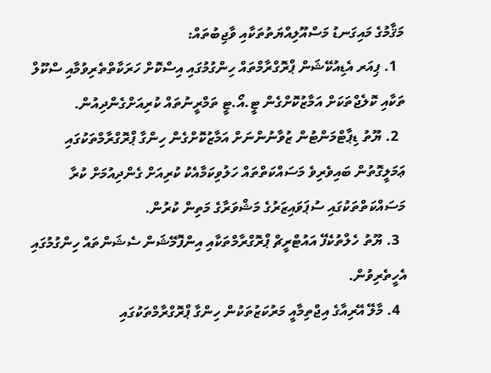މަޤާމުގެ މައިގަނޑު މަސްއޫލިއްޔަތުތަކާއި ވާޖިބުތައް:
  1. ޕިއަރ އެޑިއުކޭޝަން ޕްރޮގްރާމްތައް ހިންގުމުގައި އިސްކޮށް ހަރަކާތްތެރިވުމާއި ސްކޫލް ތަކާއި ކޮލެޖްތަކަށް އަމާޒުކޮށްގެން ޓީ.އޯ.ޓީ ތަމްރީނުތައް ކުރިއަށްގެންދިއުން.
  2. ޔޫތު ޑިޕާޓްމަންޓުން ޒުވާނުންނަށް އަމާޒުކޮށްގެން ހިންގާ ޕްރޮގްރާމްތަކުގައި ޢަމަލީގޮތުން ބައިވެރިވެ މަސައްކަތްތައް ހަލުވިކަމާއެކު ކުރިއަށް ގެންދިއުމަށް ކުރާ މަސައްކަތްތަކުގައި ސުޕަވައިޒަރުގެ މަޝްވަރާގެ މަތިން ކުރުން.
  3. ޔޫތު ހެލްތުކެފޭ އައުޓްރީޗް ޕްރޮގްރާމްތަކާއި އިންފޮމޭޝަން ސެޝަންތައް ހިންގުމުގައި އެހީތެރިވުން.
  4. މާލޭ އޭރިއާގެ އިޖްތިމާއީ މަރުކަޒުތަކުން ހިންގާ ޕްރޮގްރާމްތަކުގައި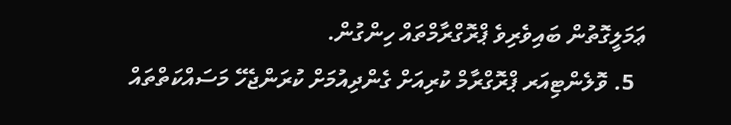ޢަމަލީގޮތުން ބައިވެރިވެ ޕްރޮގްރާމްތައް ހިންގުން.
  5. ވޮލެންޓިއަރ ޕްރޮގްރާމް ކުރިއަށް ގެންދިއުމަށް ކުރަންޖެހޭ މަސައްކަތްތައް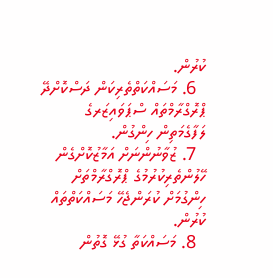ކުރުން.
  6. މަސައްކަތްތެރިކަން ދަސްކޮށްދޭ ޕްރޮގްރާމްތައް ސްޕަވައިޒަރގެ ލަފާގެމަތިން ހިންގުން.
  7. ޒުވާނުންނަށް އަމާޒުކޮށްގެން ހޭލުންތެރިކުރުމުގެ ޕްރޮގްރާމްތަށް ހިންގުމަށް ކުރަންޖެހޭ މަސައްކަތްތައް ކުރުން.
  8. މަސައްކަތާ ގުޅޭ ގޮތުން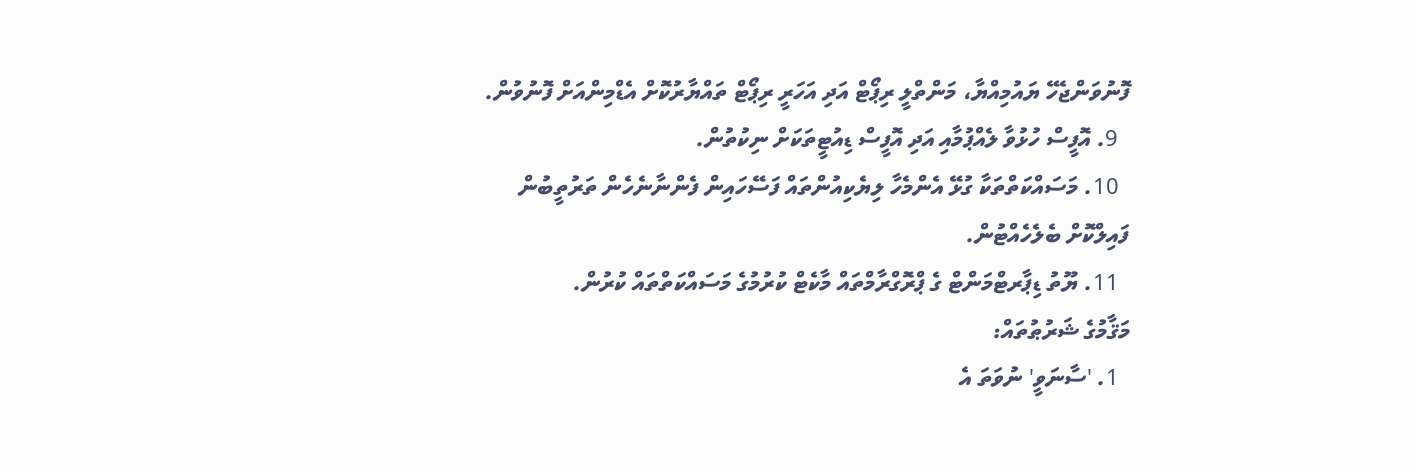ފޮނުވަންޖެހޭ ޔައުމިއްޔާ، މަންތްލީ ރިޕޯޓް އަދި އަހަރީ ރިޕޯޓް ތައްޔާރުކޮށް އެޑްމިންއަށް ފޮނުވުން.
  9. އޮފީސް ހުޅުވާ ލެއްޕުމާއި އަދި އޮފީސް ޑިއުޓީތަކަށް ނިކުތުން.
  10. މަސައްކަތްތަކާ ގުޅޭ އެންމެހާ ލިޔެކިއުންތައް ފަސޭހައިން ފެންނާނެހެން ތަރުތީބުން ފައިލްކޮށް ބެލެހެއްޓުން.
  11. ޔޫތު ޑިޕާރޓްމަންޓް ގެ ޕްރޮގްރާމްތައް މާކެޓް ކުރުމުގެ މަސައްކަތްތައް ކުރުން.
މަޤާމުގެ ޝަރުޠުތައް:
  1. 'ސާނަވީ' ނުވަތަ އެ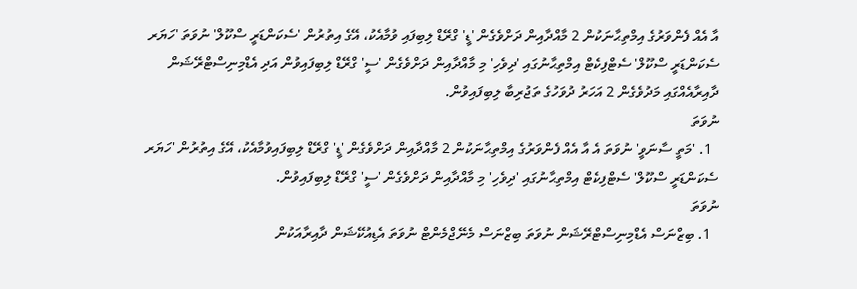އާ އެއް ފެންވަރުގެ އިމްތިޙާނަކުން 2 މާއްދާއިން ދަށްވެގެން 'ޑީ' ގްރޭޑް ލިބިފައި ވުމާއެކު، އޭގެ އިތުރުން 'ސެކަންޑަރީ ސްކޫލް' ނުވަތަ 'ހަޔަރ ސެކަންޑަރީ ސްކޫލް' ސެޓްފިކެޓް އިމްތިޙާނުގައި 'ދިވެހި' މި މާއްދާއިން ދަށްވެގެން 'ސީ' ގްރޭޑް ލިބިފައިވުން އަދި އެޑްމިނިސްޓްރޭޝަން ދާއިރާއެއްގައި މަދުވެގެން 2 އަހަރު ދުވަހުގެ ތަޖުރިބާ ލިބިފައިވުން.
ނުވަތަ
  1. 'މަތީ ސާނަވީ' ނުވަތަ އެ އާ އެއް ފެންވަރުގެ އިމްތިޙާނަކުން 2 މާއްދާއިން ދަށްވެގެން 'ޑީ' ގްރޭޑް ލިބިފައިވުމާއެކު، އޭގެ އިތުރުން 'ހަޔަރ ސެކަންޑަރީ ސްކޫލް' ސެޓްފިކެޓް އިމްތިޙާނުގައި 'ދިވެހި' މި މާއްދާއިން ދަށްވެގެން 'ސީ' ގްރޭޑް ލިބިފައިވުން.
ނުވަތަ
  1. ބިޒްނަސް އެޑްމިނިސްޓްރޭޝަން ނުވަތަ ބިޒްނަސް މެނޭޖްމެންޓް ނުވަތަ އެޑިއުކޭޝަން ދާއިރާއަކުން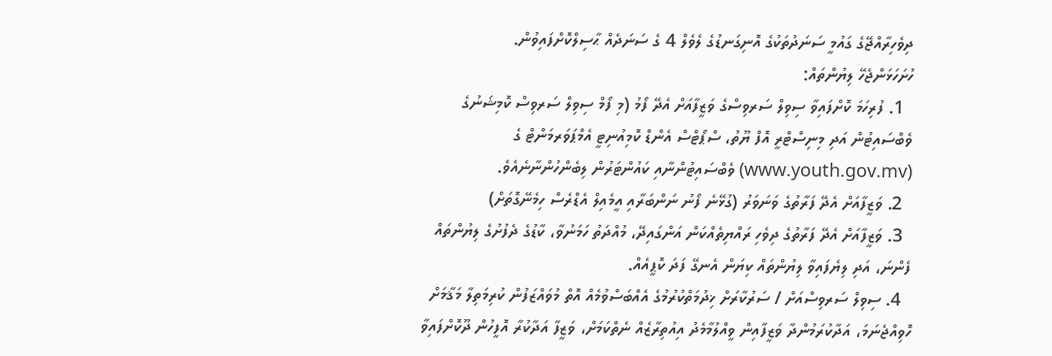ދިވެހިރާއްޖޭގެ ގައުމީ ސަނަދުތަކުގެ އޮނިގަނޑުގެ ލެވެލް 4 ގެ ސަނަދެއް ޙާސިލްކޮށްފައިވުން.
ހުށަހަޅަންޖެހޭ ލިޔުންތައް:
  1. ފުރިހަމަ ކޮށްފައިވާ ސިވިލް ސަރވިސްގެ ވަޒީފާއަށް އެދޭ ފޯމު (މި ފޯމް ސިވިލް ސަރވިސް ކޮމިޝަނުގެ ވެބްސައިޓުން އަދި މިނިސްޓްރީ އޮފް ޔޫތު، ސްޕޯޓްސް އެންޑް ކޮމިއުނިޓީ އެމްޕަވަރމަންޓް ގެ (www.youth.gov.mv) ވެބްސައިޓުންނާއި ކައުންޓަރުން ލިބެންހުންނާނެއެވެ.
  2. ވަޒީފާއަށް އެދޭ ފަރާތުގެ ވަނަވަރު (ގުޅޭނެ ފޯނު ނަންބަރާއި އީމެއިލް އެޑްރެސް ހިމެނޭގޮތަށް)
  3. ވަޒީފާއަށް އެދޭ ފަރާތުގެ ދިވެހި ރައްޔިތެއްކަން އަންގައިދޭ، މުއްދަތު ހަމަނުވާ، ކާޑުގެ ދެފުށުގެ ލިޔުންތައް ފެންނަ، އަދި ލިޔެފައިވާ ލިޔުންތައް ކިޔަން އެނގޭ ފަދަ ކޮޕީއެއް.
  4. ސިވިލް ސަރވިސްއަށް / ސަރުކާރަށް ޚިދުމަތްކުރުމުގެ އެއްބަސްވުމެއް އޮތް މުވައްޒަފުން ކުރިމަތިލާ މަޤާމަށް ހޮވިއްޖެނަމަ، އަދާކުރަމުންދާ ވަޒީފާއިން ވީއްލުމާމެދު އިއުތިރާޒެއް ނެތްކަމަށް، ވަޒީފާ އަދާކުރާ އޮފީހުން ދޫކޮށްފައިވާ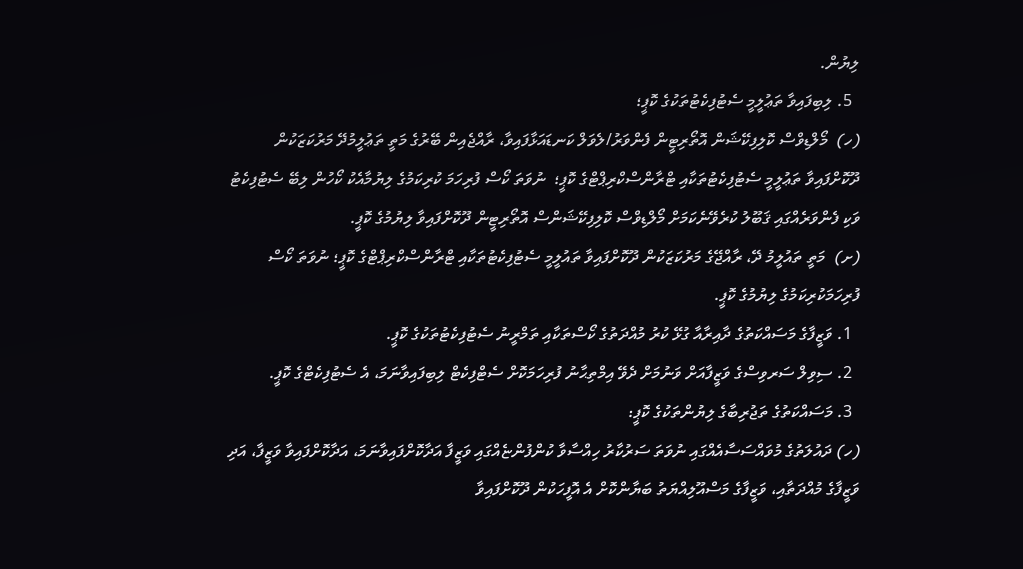ލިޔުން.
  5. ލިބިފައިވާ ތަޢުލީމީ ސެޓުފިކެޓުތަކުގެ ކޮޕީ؛
(ހ)  މޯލްޑިވްސް ކޮލިފިކޭޝަން އޮތޯރިޓީން ފެންވަރު/ލެވަލް ކަނޑައަޅާފައިވާ، ރާއްޖެއިން ބޭރުގެ މަތީ ތަޢުލީމުދޭ މަރުކަޒަކުން ދޫކޮށްފައިވާ ތަޢުލީމީ ސެޓުފިކެޓުތަކާއި ޓްރާންސްކްރިޕްޓްގެ ކޮޕީ؛  ނުވަތަ ކޯސް ފުރިހަމަ ކުރިކަމުގެ ލިޔުމާއެކު ކޯހުން ލިބޭ ސެޓުފިކެޓު ވަކި ފެންވަރެއްގައި ޤަބޫލު ކުރެވޭނެކަމަށް މޯލްޑިވްސް ކޮލިފިކޭޝަންސް އޮތޯރިޓީން ދޫކޮށްފައިވާ ލިޔުމުގެ ކޮޕީ.
(ށ)  މަތީ ތައުލީމު ދޭ، ރާއްޖޭގެ މަރުކަޒަކުން ދޫކޮށްފައިވާ ތައުލީމީ ސެޓުފިކެޓުތަކާއި ޓްރާންސްކްރިޕްޓްގެ ކޮޕީ؛ ނުވަތަ ކޯސް ފުރިހަމަކުރިކަމުގެ ލިޔުމުގެ ކޮޕީ.
  1. ވަޒީފާގެ މަސައްކަތުގެ ދާއިރާއާ ގުޅޭ ކުރު މުއްދަތުގެ ކޯސްތަކާއި ތަމްރީނު ސެޓުފިކެޓުތަކުގެ ކޮޕީ.
  2. ސިވިލް ސަރވިސްގެ ވަޒީފާއަށް ވަނުމަށް ދެވޭ އިމްތިޙާނު ފުރިހަމަކޮށް ސެޓްފިކެޓް ލިބިފައިވާނަމަ، އެ ސެޓުފިކެޓްގެ ކޮޕީ.
  3. މަސައްކަތުގެ ތަޖުރިބާގެ ލިޔުންތަކުގެ ކޮޕީ:
(ހ) ދައުލަތުގެ މުވައްސަސާއެއްގައި ނުވަތަ ސަރުކާރު ހިއްސާވާ ކުންފުންޏެއްގައި ވަޒީފާ އަދާކޮށްފައިވާނަމަ، އަދާކޮށްފައިވާ ވަޒީފާ، އަދި ވަޒީފާގެ މުއްދަތާއި، ވަޒީފާގެ މަސްއޫލިއްޔަތު ބަޔާންކޮށް އެ އޮފީހަކުން ދޫކޮށްފައިވާ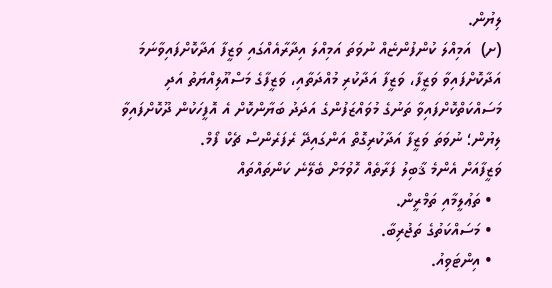ލިޔުން.
(ށ)  އަމިއްލަ ކުންފުންޏެއް ނުވަތަ އަމިއްލަ އިދާރާއެއްގައި ވަޒީފާ އަދާކޮށްފައިވާނަމަ އަދާކޮށްފައިވާ ވަޒީފާ، ވަޒީފާ އަދާކުރި މުއްދަތާއި، ވަޒީފާގެ މަސްއޫލިއްޔަތު އަދި މަސައްކަތްކޮށްފައިވާ ތަނުގެ މުވައްޒަފުންގެ އަދަދު ބަޔާންކޮށް އެ އޮފީހަކުން ދޫކޮށްފައިވާ ލިޔުން؛ ނުވަތަ ވަޒީފާ އަދާކުރިގޮތް އަންގައިދޭ ރެފަރެންސް ޗެކް ފޯމް.
ވަޒީފާއަށް އެންމެ ޤާބިލު ފަރާތެއް ހޮވުމަށް ބެލޭނެ ކަންތައްތައް
  • ތަޢުލީމާއި ތަމްރީން.
  • މަސައްކަތުގެ ތަޖުރިބާ.
  • އިންޓަވިއު.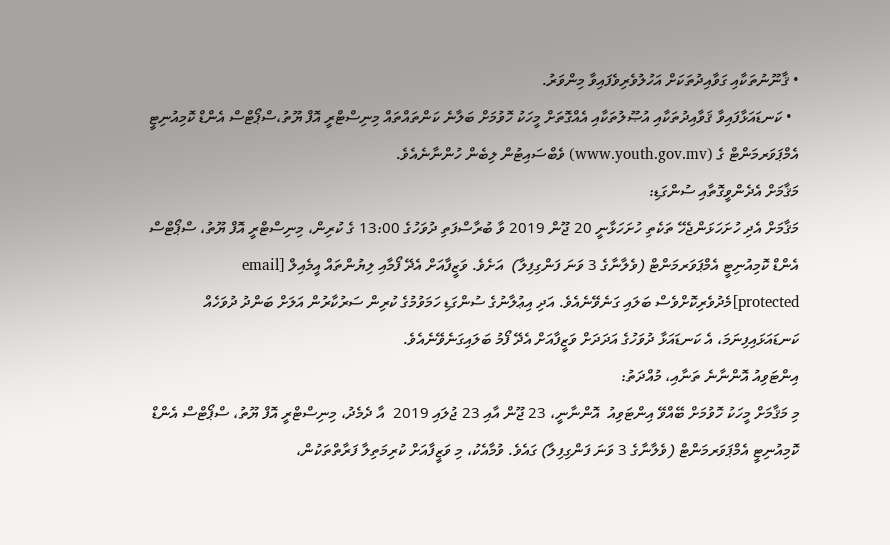• ޤާނޫނުތަކާއި ގަވާއިދުތަކަށް އަހުލުވެރިވެފައިވާ މިންވަރު.
  • ކަނޑައަޅާފައިވާ ޤަވާއިދުތަކާއި އުޞޫލުތަކާއި އެއްގޮތަށް މީހަކު ހޮވުމަށް ބަލާނެ ކަންތައްތައް މިނިސްޓްރީ އޮފް ޔޫތު،ސްޕޯޓްސް އެންޑް ކޮމިއުނިޓީ އެމްޕަވަރމަންޓް ގެ (www.youth.gov.mv) ވެބްސައިޓުން ލިބެން ހުންނާނެއެވެ.
މަޤާމަށް އެދެންވީގޮތާއި ސުންގަޑި:
މަޤާމަށް އެދި ހުށަހަޅަންޖެހޭ ތަކެތި ހުށަހަޅާނީ 20 ޖޫން 2019 ވާ ބުރާސްފަތި ދުވަހުގެ 13:00 ގެ ކުރިން، މިނިސްޓްރީ އޮފް ޔޫތު، ސްޕޯޓްސް އެންޑް ކޮމިއުނިޓީ އެމްޕަވަރމަންޓް (ވެލާނާގެ 3 ވަނަ ފަންގިފިލާ)  އަށެވެ. ވަޒީފާއަށް އެދޭ ފޯމާއި ލިޔުންތައް އީމެއިލް [email protected]މެދުވެރިކޮށްވެސް ބަލައި ގަނެވޭނެއެވެ. އަދި އިޢުލާނުގެ ސުންގަޑި ހަމަވުމުގެ ކުރިން ސަރުކާރުން އަލަށް ބަންދު ދުވަހެއް ކަނޑައަޅައިފިނަމަ، އެ ކަނޑައަޅާ ދުވަހުގެ އަދަދަށް ވަޒީފާއަށް އެދޭ ފޯމު ބަލައިގަނެވޭނެއެވެ.
އިންޓަވިއު އޮންނާނެ ތަނާއި، މުއްދަތު:
މި މަޤާމަށް މީހަކު ހޮވުމަށް ބޭއްވޭ އިންޓަވިއު  އޮންނާނީ، 23 ޖޫން އާއި 23 ޖުލައި 2019  އާ ދެމެދު، މިނިސްޓްރީ އޮފް ޔޫތު، ސްޕޯޓްސް އެންޑް ކޮމިއުނިޓީ އެމްޕަވަރމަންޓް (ވެލާނާގެ 3 ވަނަ ފަންގިފިލާ) ގައެވެ. ވުމާއެކު، މި ވަޒީފާއަށް ކުރިމަތިލާ ފަރާތްތަކުން،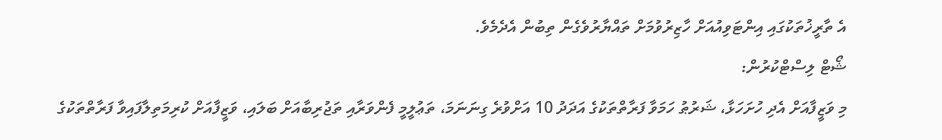އެ ތާރީޚުތަކުގައި އިންޓަވިއުއަށް ހާޒިރުވުމަށް ތައްޔާރުވެގެން ތިބުން އެދެމެވެ.
ޝޯޓް ލިސްޓްކުރުން:
މި ވަޒީފާއަށް އެދި ހުށަހަޅާ، ޝަރުޠު ހަމަވާ ފަރާތްތަކުގެ އަދަދު 10 އަށްވުރެ ގިނަނަމަ، ތަޢުލީމީ ފެންވަރާއި ތަޖުރިބާއަށް ބަލައި، ވަޒީފާއަށް ކުރިމަތިލާފައިވާ ފަރާތްތަކުގެ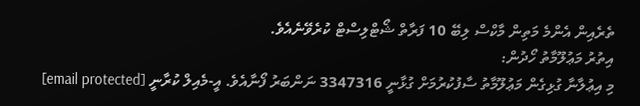ތެރެއިން އެންމެ މަތިން މާކްސް ލިބޭ 10 ފަރާތް ޝޯޓްލިސްޓް ކުރެވޭނެއެވެ.
އިތުރު މަޢުލޫމާތު ހޯދުން:
މި އިޢުލާނާ ގުޅިގެން މަޢުލޫމާތު ސާފުކުރުމަށް ގުޅާނީ 3347316 ނަންބަރު ފޯނާއެވެ. އީ-މެއިލް ކުރާނީ [email protected]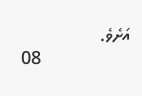އަށެވެ.
                   08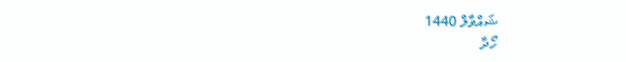ޝައްވާލް 1440
ހޯދާ